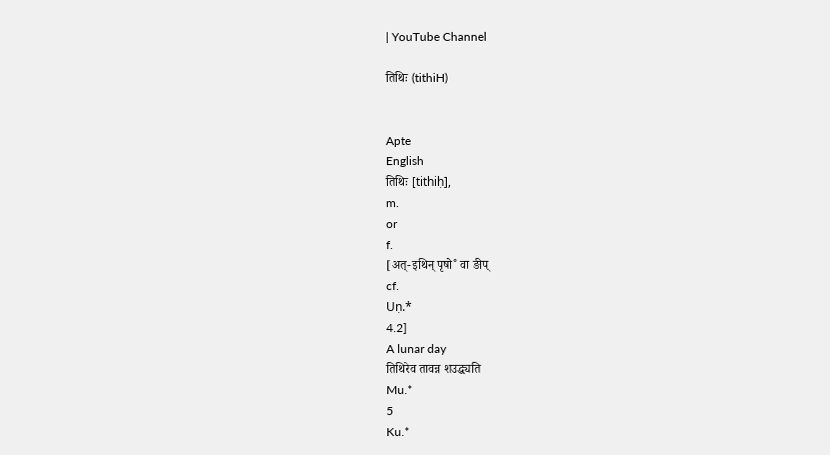| YouTube Channel

तिथिः (tithiH)


Apte
English
तिथिः [tithiḥ],
m.
or
f.
[अत्-इथिन् पृषो˚ वा ङीप्
cf.
Uṇ.*
4.2]
A lunar day
तिथिरेव तावन्न शउद्ध्यति
Mu.*
5
Ku.*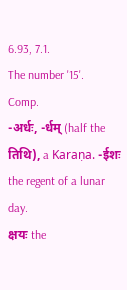6.93, 7.1.
The number '15'.
Comp.
-अर्धः, -र्धम् (half the तिथि), a Karaṇa. -ईशः the regent of a lunar day.
क्षयः the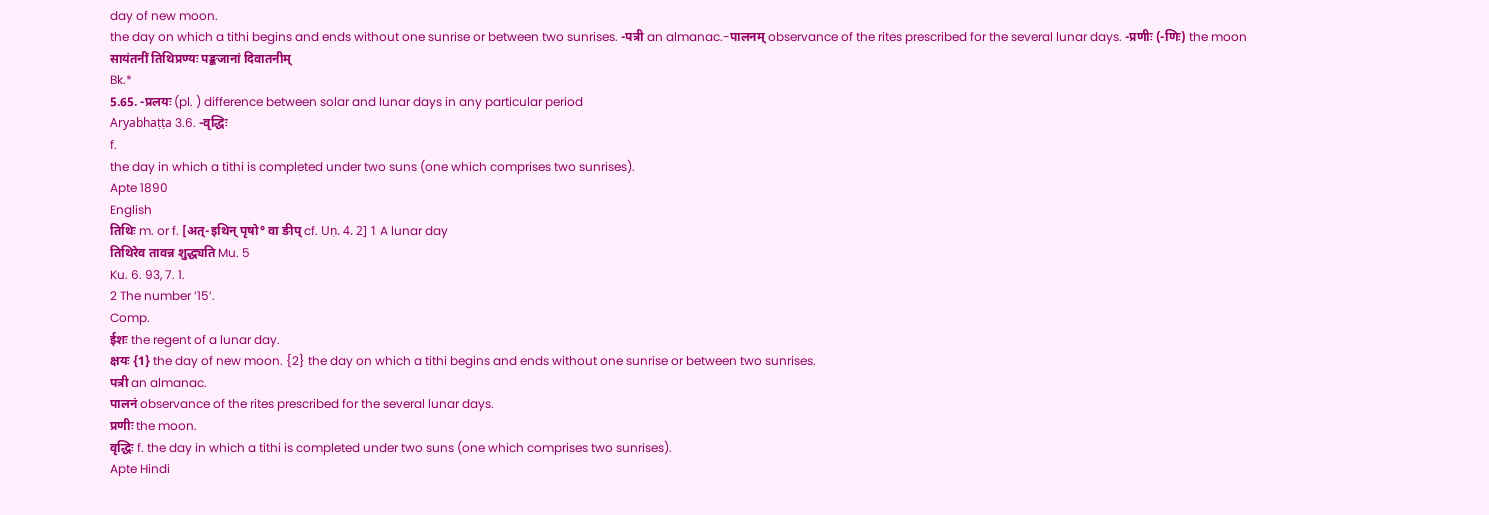day of new moon.
the day on which a tithi begins and ends without one sunrise or between two sunrises. -पत्री an almanac.-पालनम् observance of the rites prescribed for the several lunar days. -प्रणीः (-णिः) the moon
सायंतनीं तिथिप्रण्यः पङ्कजानां दिवातनीम्
Bk.*
5.65. -प्रलयः (pl. ) difference between solar and lunar days in any particular period
Aryabhaṭṭa 3.6. -वृद्धिः
f.
the day in which a tithi is completed under two suns (one which comprises two sunrises).
Apte 1890
English
तिथिः m. or f. [अत्-इथिन् पृषो° वा ङीप् cf. Uṇ. 4. 2] 1 A lunar day
तिथिरेव तावन्न शुद्ध्यति Mu. 5
Ku. 6. 93, 7. 1.
2 The number ‘15’.
Comp.
ईशः the regent of a lunar day.
क्षयः {1} the day of new moon. {2} the day on which a tithi begins and ends without one sunrise or between two sunrises.
पत्री an almanac.
पालनं observance of the rites prescribed for the several lunar days.
प्रणीः the moon.
वृद्धिः f. the day in which a tithi is completed under two suns (one which comprises two sunrises).
Apte Hindi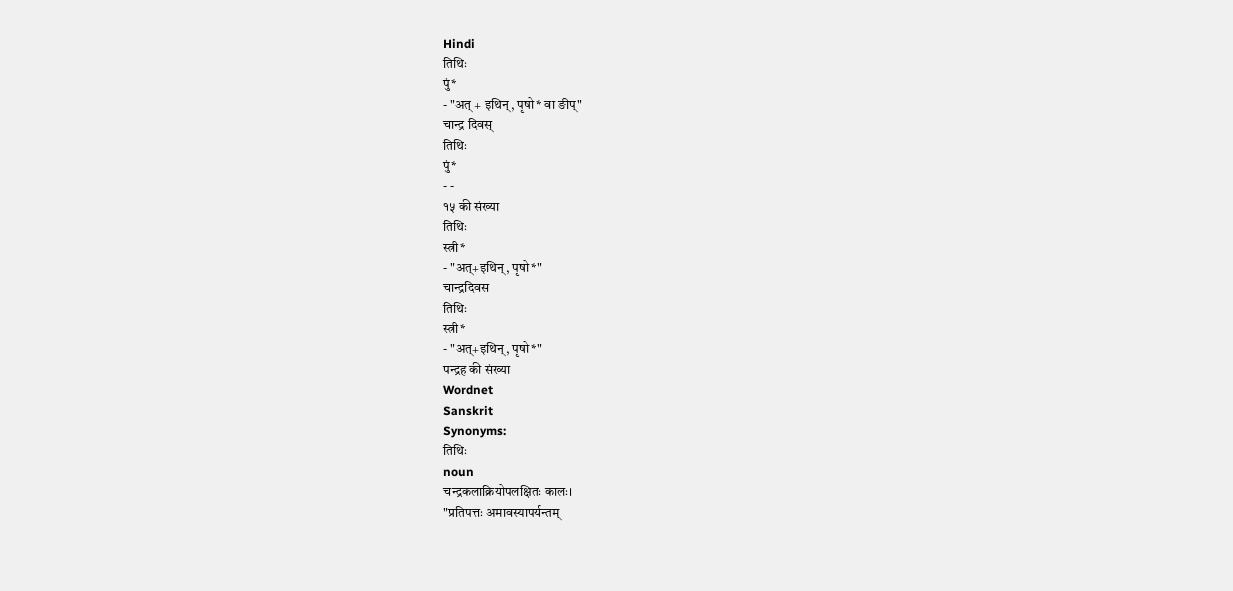Hindi
तिथिः
पुं*
- "अत् + इथिन्, पृषो* वा ङीप्"
चान्द्र दिवस्
तिथिः
पुं*
- -
१५ की संख्या
तिथिः
स्त्री*
- "अत्+इथिन्, पृषो*"
चान्द्रदिवस
तिथिः
स्त्री*
- "अत्+इथिन्, पृषो*"
पन्द्रह की संख्या
Wordnet
Sanskrit
Synonyms:
तिथिः
noun
चन्द्रकलाक्रियोपलक्षितः कालः।
"प्रतिपत्तः अमावस्यापर्यन्तम्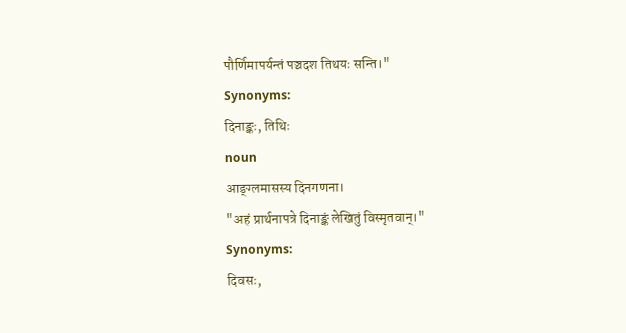पौर्णिमापर्यन्तं पञ्चदश तिथयः सन्ति।"
Synonyms:
दिनाङ्कः, तिथिः
noun
आङ्ग्लमासस्य दिनगणना।
"अहं प्रार्थनापत्रे दिनाङ्कं लेखितुं विस्मृतवान्।"
Synonyms:
दिवसः,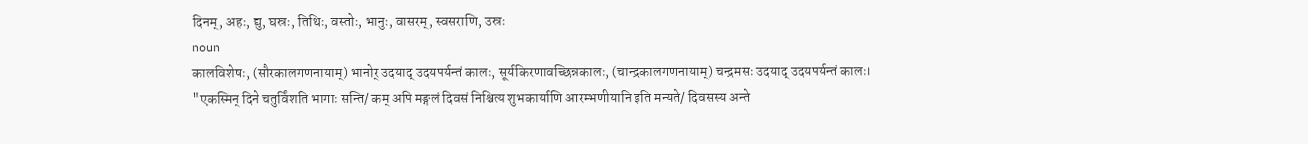दिनम्, अहः, द्यु, घस्रः, तिथिः, वस्तोः, भानुः, वासरम्, स्वसराणि, उस्रः
noun
कालविशेषः, (सौरकालगणनायाम्) भानोर् उदयाद् उदयपर्यन्तं कालः, सूर्यकिरणावच्छिन्नकालः, (चान्द्रकालगणनायाम्) चन्द्रमसः उदयाद् उदयपर्यन्तं कालः।
"एकस्मिन् दिने चतुर्विंशति भागाः सन्ति/ कम् अपि मङ्गलं दिवसं निश्चित्य शुभकार्याणि आरम्भणीयानि इति मन्यते/ दिवसस्य अन्ते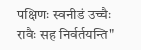पक्षिणः स्वनीडं उच्चैः रावैः सह निर्वर्तयन्ति"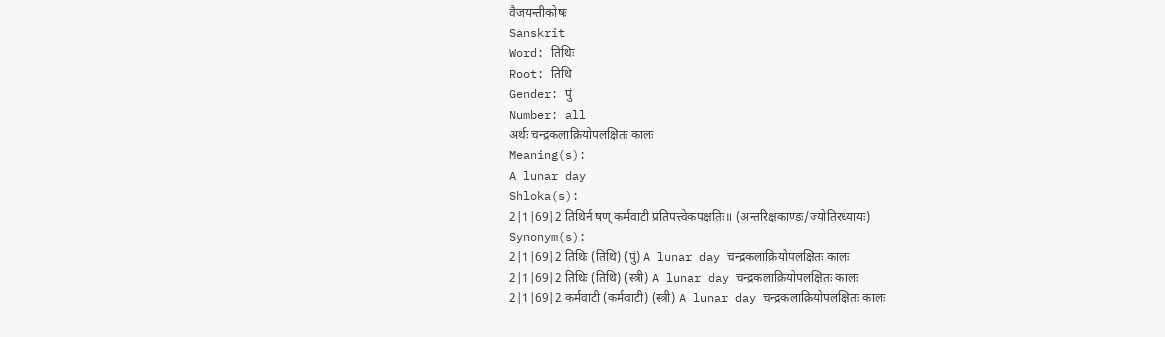वैजयन्तीकोषः
Sanskrit
Word: तिथिः
Root: तिथि
Gender: पुं
Number: all
अर्थः चन्द्रकलाक्रियोपलक्षितः कालः
Meaning(s):
A lunar day
Shloka(s):
2|1|69|2 तिथिर्न षण् कर्मवाटी प्रतिपत्त्वेकपक्षतिः॥ (अन्तरिक्षकाण्डः/ज्योतिरध्यायः)
Synonym(s):
2|1|69|2 तिथिः (तिथि) (पुं) A lunar day चन्द्रकलाक्रियोपलक्षितः कालः
2|1|69|2 तिथिः (तिथि) (स्त्री) A lunar day चन्द्रकलाक्रियोपलक्षितः कालः
2|1|69|2 कर्मवाटी (कर्मवाटी) (स्त्री) A lunar day चन्द्रकलाक्रियोपलक्षितः कालः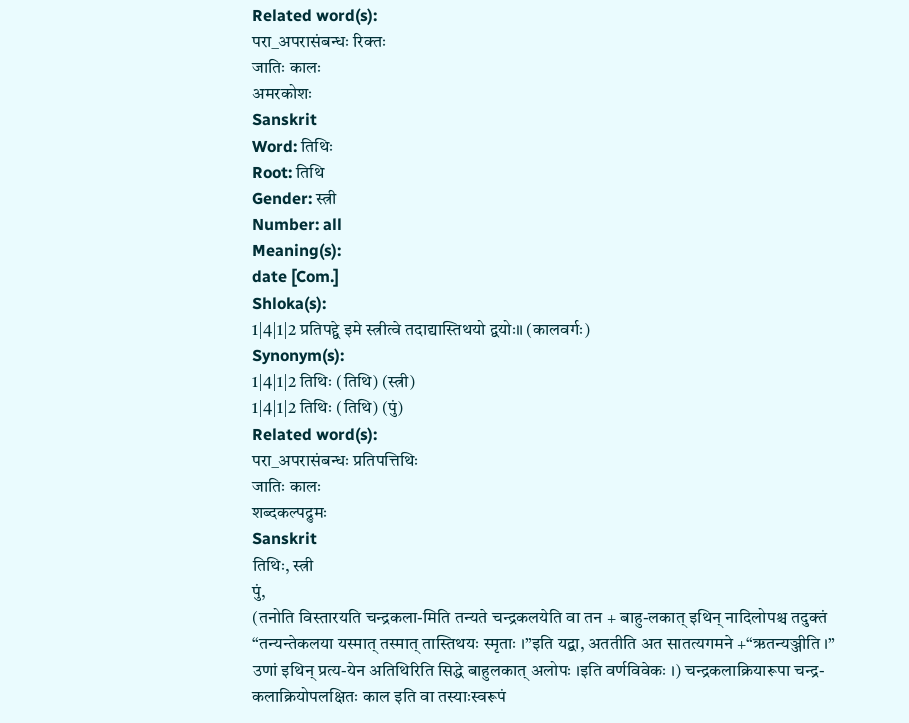Related word(s):
परा_अपरासंबन्धः रिक्तः
जातिः कालः
अमरकोशः
Sanskrit
Word: तिथिः
Root: तिथि
Gender: स्त्री
Number: all
Meaning(s):
date [Com.]
Shloka(s):
1|4|1|2 प्रतिपद्द्वे इमे स्त्रीत्वे तदाद्यास्तिथयो द्वयोः॥ (कालवर्गः)
Synonym(s):
1|4|1|2 तिथिः (तिथि) (स्त्री)
1|4|1|2 तिथिः (तिथि) (पुं)
Related word(s):
परा_अपरासंबन्धः प्रतिपत्तिथिः
जातिः कालः
शब्दकल्पद्रुमः
Sanskrit
तिथिः, स्त्री
पुं,
(तनोति विस्तारयति चन्द्रकला-मिति तन्यते चन्द्रकलयेति वा तन + बाहु-लकात् इथिन् नादिलोपश्च तदुक्तं “तन्यन्तेकलया यस्मात् तस्मात् तास्तिथयः स्मृताः ।”इति यद्बा, अततीति अत सातत्यगमने +“ऋतन्यञ्जीति ।” उणां इथिन् प्रत्य-येन अतिथिरिति सिद्धे बाहुलकात् अलोपः ।इति वर्णविवेकः ।) चन्द्रकलाक्रियारूपा चन्द्र-कलाक्रियोपलक्षितः काल इति वा तस्याःस्वरूपं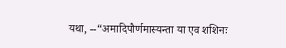यथा, --“अमादिपौर्णमास्यन्ता या एव शशिनः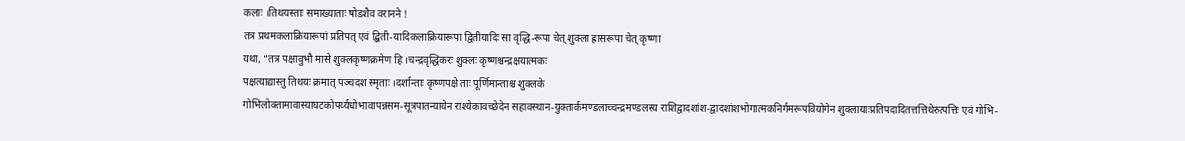कलाः ।तिथयस्ताः समाख्याताः षोडशैव वरानने !
तत्र प्रथमकलाक्रियारूपां प्रतिपत् एवं द्बिती-यादिकलाक्रियारूपा द्वितीयादिः सा वृद्धि-रूपा चेत् शुक्ला ह्रासरूपा चेत् कृष्णा
यथा, “तत्र पक्षावुभौ मासे शुक्लकृष्णक्रमेण हि ।चन्द्रवृद्धिकरः शुक्लः कृष्णश्चन्द्रक्षयात्मकः
पक्षत्याद्यास्तु तिथयः क्रमात् पञ्चदश स्मृताः ।दर्शान्ताः कृष्णपक्षे ताः पूर्णिमान्ताश्च शुक्लके
गोभिलोक्तामावास्याघटकोपर्य्यधोभावापन्नसम-सूत्रपातन्यायेन राश्येकावच्छेदेन सहावस्थान-युक्तार्कमण्डलाच्चन्द्रमण्डलस्य राशिद्वादशांश-द्वादशांशभोगात्मकनिर्गमरूपवियोगेन शुक्लायाःप्रतिपदादितत्तत्तिथेरुत्पत्तिः एवं गोभि-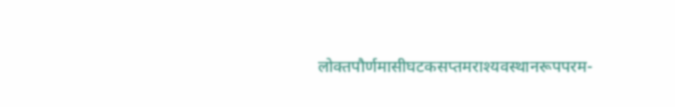लोक्तपौर्णमासीघटकसप्तमराश्यवस्थानरूपपरम-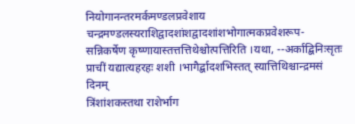नियोगानन्तरमर्कमण्डलप्रवेशाय चन्द्रमण्डलस्यराशिद्वादशांशद्वादशांशभोगात्मकप्रवेशरूप-सन्निकर्षेण कृष्णायास्तत्तत्तिथेश्चोत्पत्तिरिति ।यथा, --अर्काद्बिनिःसृतः प्राचीं यद्यात्यहरहः शशी ।भागैर्द्बादशभिस्तत् स्यात्तिथिश्चान्द्रमसं दिनम्
त्रिंशांशकस्तथा राशेर्भाग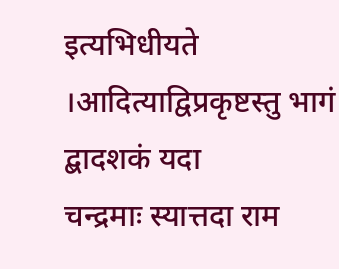इत्यभिधीयते ।आदित्याद्विप्रकृष्टस्तु भागं द्बादशकं यदा
चन्द्रमाः स्यात्तदा राम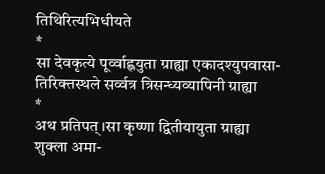तिथिरित्यभिधीयते
*
सा देवकृत्ये पूर्व्वाह्णयुता ग्राह्या एकादश्युपवासा-तिरिक्तस्थले सर्व्वत्र त्रिसन्ध्यव्यापिनी ग्राह्या
*
अथ प्रतिपत् ।सा कृष्णा द्वितीयायुता ग्राह्या शुक्ला अमा-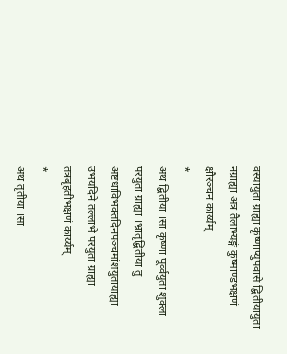वस्यायुता ग्राह्या कृष्णाप्युपवासे द्बितीयायुता नग्राह्या अत्र तैलाभ्यङ्गं कुष्माण्डभक्षणं क्षौरञ्चन कार्य्यम्
*
अथ द्बितीया ।सा कृष्णा पूर्व्वयुता शुक्ला परयुता ग्राह्या ।भ्रातृद्बितीया तु अष्टधाविभक्तदिनपञ्चमांशयुतायाह्या उभयदिने तल्लाभे परयुता ग्राह्या तत्रबृहतीभक्षणं कार्य्यम्
*
अथ तृतीया ।सा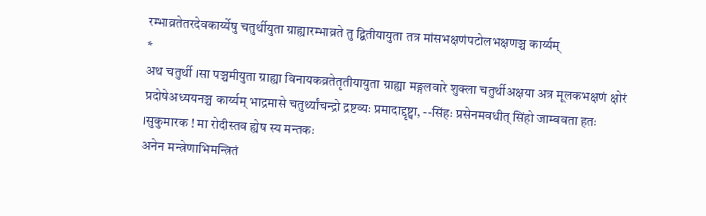रम्भाव्रतेतरदेवकार्य्येषु चतुर्थीयुता ग्राह्यारम्भाव्रते तु द्बितीयायुता तत्र मांसभक्षणंपटोलभक्षणञ्च कार्य्यम्
*
अथ चतुर्थी ।सा पञ्चमीयुता ग्राह्या विनायकव्रतेतृतीयायुता ग्राह्या मङ्गलवारे शुक्ला चतुर्थीअक्षया अत्र मूलकभक्षणं क्षोरं प्रदोषेअध्ययनञ्च कार्य्यम् भाद्रमासे चतुर्थ्यांचन्द्रो द्रष्टव्यः प्रमादाद्दृष्ट्वा, --सिंहः प्रसेनमवधीत् सिंहो जाम्बवता हतः ।सुकुमारक ! मा रोदीस्तव ह्येष स्य मन्तकः
अनेन मन्त्रेणाभिमन्त्रितं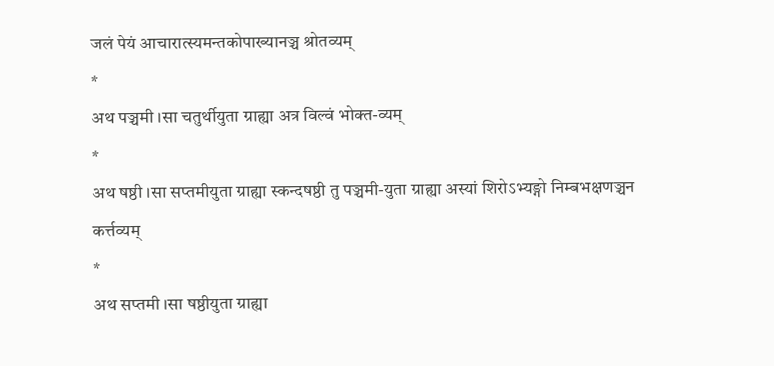जलं पेयं आचारात्स्यमन्तकोपाख्यानञ्च श्रोतव्यम्
*
अथ पञ्चमी ।सा चतुर्थीयुता ग्राह्या अत्र विल्वं भोक्त-व्यम्
*
अथ षष्ठी ।सा सप्तमीयुता ग्राह्या स्कन्दषष्ठी तु पञ्चमी-युता ग्राह्या अस्यां शिरोऽभ्यङ्गो निम्बभक्षणञ्चन कर्त्तव्यम्
*
अथ सप्तमी ।सा षष्ठीयुता ग्राह्या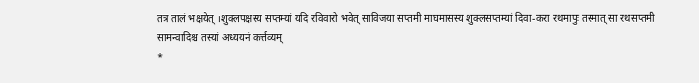तत्र तालं भक्षयेत् ।शुक्लपक्षस्य सप्तम्यां यदि रविवारो भवेत् साविजया सप्तमी माघमासस्य शुक्लसप्तम्यां दिवा-करा रथमापुः तस्मात् सा रथसप्तमी
सामन्वादिश्च तस्यां अध्ययनं कर्त्तव्यम्
*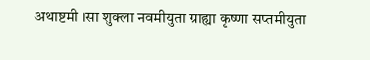अथाष्टमी ।सा शुक्ला नवमीयुता ग्राह्या कृष्णा सप्तमीयुता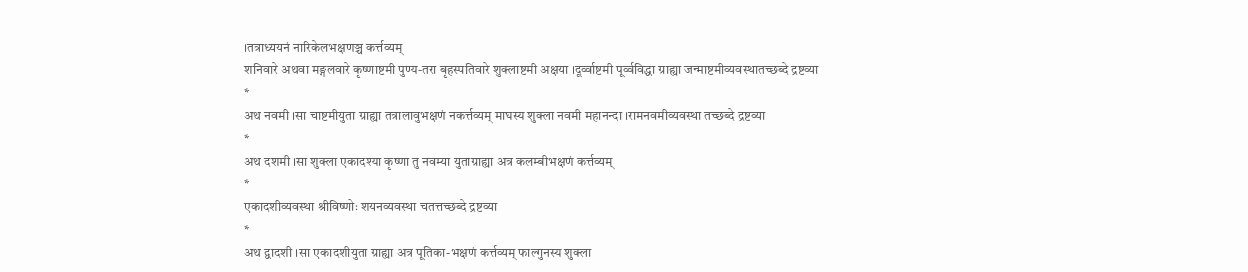।तत्राध्ययनं नारिकेलभक्षणञ्च कर्त्तव्यम्
शनिवारे अथवा मङ्गलवारे कृष्णाष्टमी पुण्य-तरा बृहस्पतिवारे शुक्लाष्टमी अक्षया ।दूर्व्वाष्टमी पूर्व्वविद्धा ग्राह्या जन्माष्टमीव्यवस्थातच्छब्दे द्रष्टव्या
*
अथ नवमी ।सा चाष्टमीयुता ग्राह्या तत्रालावुभक्षणं नकर्त्तव्यम् माघस्य शुक्ला नवमी महानन्दा ।रामनवमीव्यवस्था तच्छब्दे द्रष्टव्या
*
अथ दशमी ।सा शुक्ला एकादश्या कृष्णा तु नवम्या युताग्राह्या अत्र कलम्बीभक्षणं कर्त्तव्यम्
*
एकादशीव्यवस्था श्रीविष्णोः शयनव्यवस्था चतत्तच्छब्दे द्रष्टव्या
*
अथ द्वादशी ।सा एकादशीयुता ग्राह्या अत्र पूतिका-भक्षणं कर्त्तव्यम् फाल्गुनस्य शुक्ला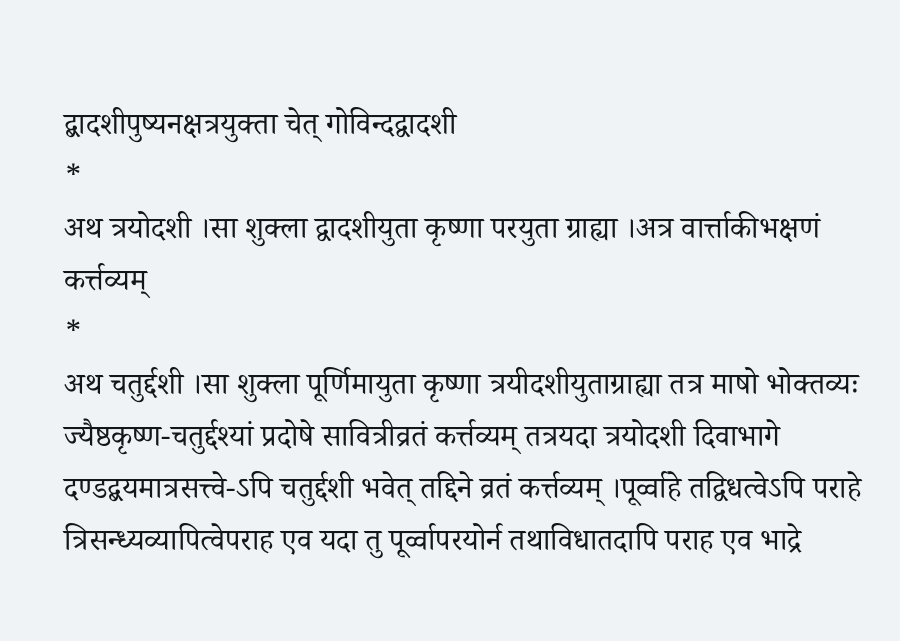द्बादशीपुष्यनक्षत्रयुक्ता चेत् गोविन्दद्वादशी
*
अथ त्रयोदशी ।सा शुक्ला द्वादशीयुता कृष्णा परयुता ग्राह्या ।अत्र वार्त्ताकीभक्षणं कर्त्तव्यम्
*
अथ चतुर्द्दशी ।सा शुक्ला पूर्णिमायुता कृष्णा त्रयीदशीयुताग्राह्या तत्र माषो भोक्तव्यः ज्यैष्ठकृष्ण-चतुर्द्दश्यां प्रदोषे सावित्रीव्रतं कर्त्तव्यम् तत्रयदा त्रयोदशी दिवाभागे दण्डद्बयमात्रसत्त्वे-ऽपि चतुर्द्दशी भवेत् तद्दिने व्रतं कर्त्तव्यम् ।पूर्व्वाहे तद्विधत्वेऽपि पराहे त्रिसन्ध्यव्यापित्वेपराह एव यदा तु पूर्व्वापरयोर्न तथाविधातदापि पराह एव भाद्रे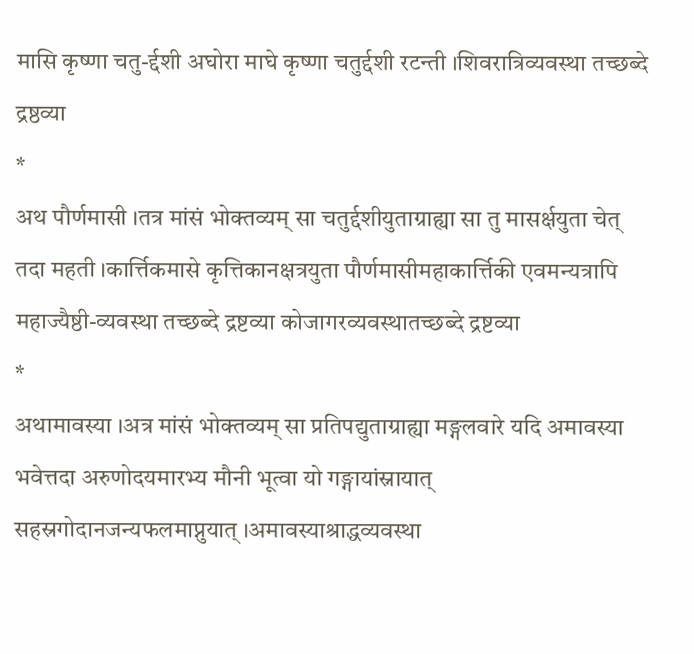मासि कृष्णा चतु-र्द्दशी अघोरा माघे कृष्णा चतुर्द्दशी रटन्ती ।शिवरात्रिव्यवस्था तच्छब्दे द्रष्ठव्या
*
अथ पौर्णमासी ।तत्र मांसं भोक्तव्यम् सा चतुर्द्दशीयुताग्राह्या सा तु मासर्क्षयुता चेत् तदा महती ।कार्त्तिकमासे कृत्तिकानक्षत्रयुता पौर्णमासीमहाकार्त्तिकी एवमन्यत्रापि महाज्यैष्ठी-व्यवस्था तच्छब्दे द्रष्टव्या कोजागरव्यवस्थातच्छब्दे द्रष्टव्या
*
अथामावस्या ।अत्र मांसं भोक्तव्यम् सा प्रतिपद्युताग्राह्या मङ्गलवारे यदि अमावस्या भवेत्तदा अरुणोदयमारभ्य मौनी भूत्वा यो गङ्गायांस्नायात् सहस्रगोदानजन्यफलमाप्नुयात् ।अमावस्याश्राद्धव्यवस्था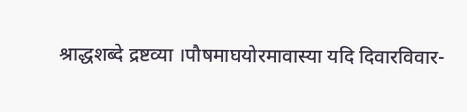श्राद्धशब्दे द्रष्टव्या ।पौषमाघयोरमावास्या यदि दिवारविवार-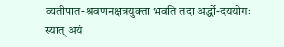व्यतीपात-श्रवणनक्षत्रयुक्ता भवति तदा अर्द्धो-दययोगः स्यात् अयं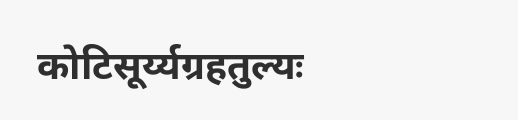कोटिसूर्य्यग्रहतुल्यः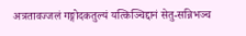अत्रतावज्जलं गङ्गोदकतुल्यं यत्किञ्चिद्दानं सेतु-सन्निभञ्च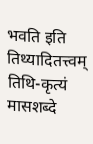भवति इति तिथ्यादितत्त्वम्
तिथि-कृत्यं मासशब्दे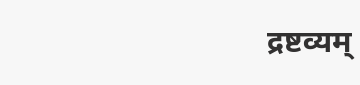द्रष्टव्यम्